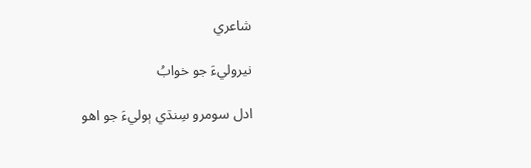شاعري

نيروليءَ جو خوابُ

ادل سومرو سِنڌي ٻوليءَ جو اهو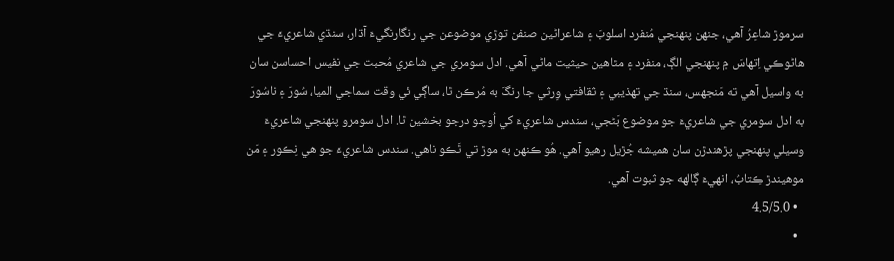سرموڙ شاعِرُ آهي، جنهن پنهنجي مُنفرد اسلوبَ ۽ شاعراڻين صنفن توڙي موضوعن جي رنگارنگيءَ آڌار، سنڌي شاعريءَ جي هاڻوڪي اِتهاسَ ۾ پنهنجي الڳ، منفرد ۽ مٿاهين حيثيت ماڻي آهي. ادل سومري جي شاعري مُحبت جي نفيس احساسن سان به واسيل آهي ته مَنجھس، سنڌ جي تهذيبي ۽ ثقافتي وِرثي جا رنگَ به مُرڪن ٿا، ساڳي ئي وقت سماجي الميا، سُورَ ۽ ناسُورَ به ادل سومري جي شاعريءَ جو موضوع بَڻجي، سندس شاعريءَ کي اُوچو درجو بخشين ٿا. ادل سومرو پنهنجي شاعريءَ وسيلي پنهنجي پڙهندڙن سان هميشه جُڙيل رهيو آهي. هُو ڪنهن به موڙ تي ٿَڪو ناهي. سندس شاعريءَ جو هي نِڪور ۽ مَن موهيندڙ ڪِتابُ، انهيءَ ڳالهه جو ثبوت آهي.
  • 4.5/5.0
  •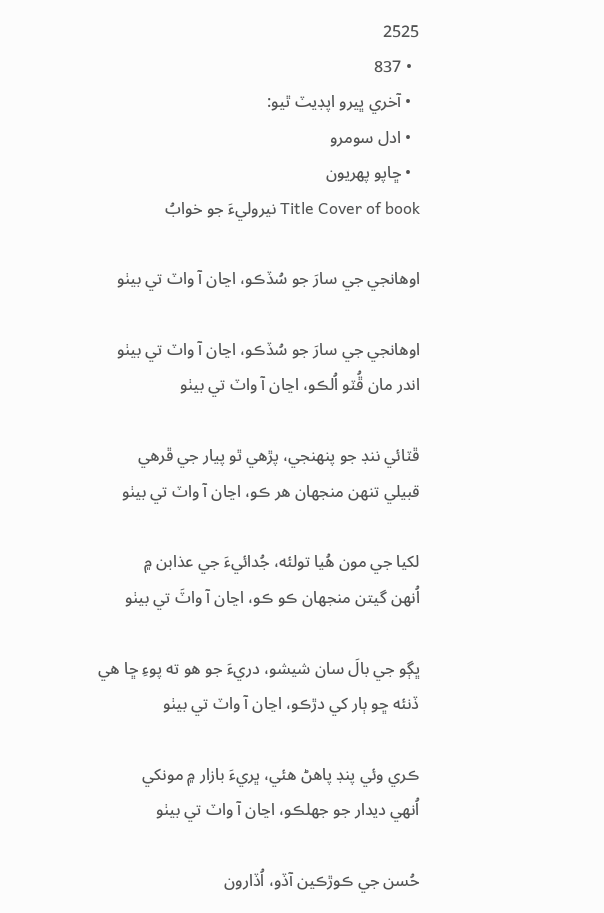2525
  • 837
  • آخري ڀيرو اپڊيٽ ٿيو:
  • ادل سومرو
  • ڇاپو پھريون
Title Cover of book نيروليءَ جو خوابُ

اوهانجي جي سارَ جو سُڏڪو، اڃان آ واٽ تي بيٺو

اوهانجي جي سارَ جو سُڏڪو، اڃان آ واٽ تي بيٺو
اندر مان ڦُٽو اُلڪو، اڃان آ واٽ تي بيٺو

ڦٽائي ننڊ جو پنهنجي، پڙهي ٿو پيار جي ڦرهي
قبيلي تنهن منجهان هر ڪو، اڃان آ واٽ تي بيٺو

لکيا جي مون هُيا تولئه، جُدائيءَ جي عذابن ۾
اُنهن گيتن منجهان ڪو ڪو، اڃان آ واٽَ تي بيٺو

ڀڳو جي بالَ سان شيشو، دريءَ جو هو ته پوءِ ڇا هي
ڏنئه ڇو ٻار کي دڙڪو، اڃان آ واٽ تي بيٺو

ڪري وئي پنڊ پاهڻ هئي، ڀريءَ بازار ۾ مونکي
اُنهي ديدار جو جهلڪو، اڃان آ واٽ تي بيٺو

حُسن جي ڪوڙڪين آڏو، اُڏارون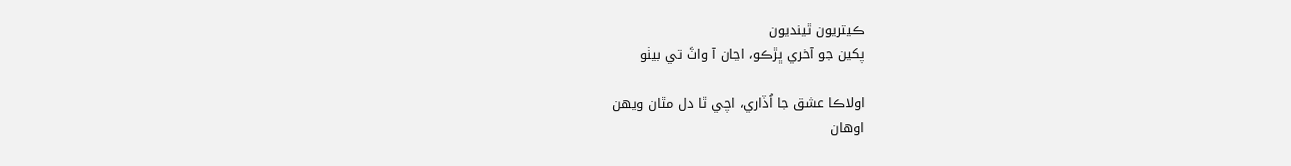ڪيتريون ٿينديون
پکين جو آخري ڀڙڪو، اڃان آ واٽَ تي بيٺو

اولاڪا عشق جا اُڏاري، اچي ٿا دل مٿان ويهن
اوهان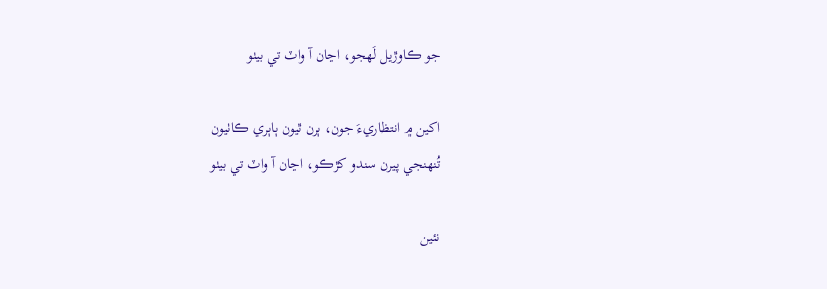جو ڪاوڙيل لَهجو، اڃان آ واٽ تي بيٺو

اکين ۾ انتظاريءَ جون، ٻرن ٿيون ٻاٻري ڪاٺيون
تُنهنجي پيرن سندو کڙڪو، اڃان آ واٽ تي بيٺو

نئين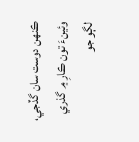ڪنهن دوست سان گڏجي، وئينءَ تون ڪارِ ۾ گذري
لڳو جو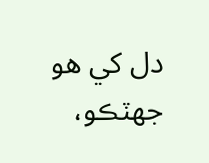دل کي هو جهٽڪو،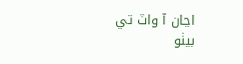اڃان آ واٽ تي بيٺو